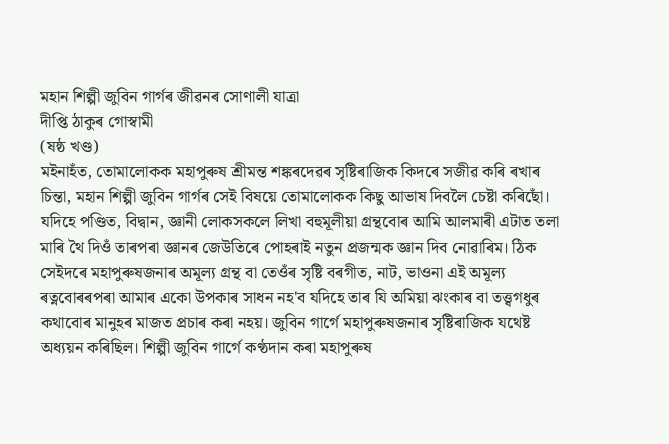মহান শিল্পী জুবিন গাৰ্গৰ জীৱনৰ সোণালী যাত্রা
দীপ্তি ঠাকুৰ গোস্বামী
(ষষ্ঠ খণ্ড)
মইনাহঁত, তোমালোকক মহাপুৰুষ শ্রীমন্ত শঙ্কৰদেৱৰ সৃষ্টিৰাজিক কিদৰে সজীৱ কৰি ৰখাৰ চিন্তা, মহান শিল্পী জুবিন গাৰ্গৰ সেই বিষয়ে তোমালোকক কিছু আভাষ দিবলৈ চেষ্টা কৰিছোঁ। যদিহে পণ্ডিত, বিদ্বান, জ্ঞানী লোকসকলে লিখা বহুমূলীয়া গ্ৰন্থবোৰ আমি আলমাৰী এটাত তলা মাৰি থৈ দিওঁ তাৰপৰা জ্ঞানৰ জেউতিৰে পোহৰাই নতুন প্ৰজন্মক জ্ঞান দিব নোৱাৰিম। ঠিক সেইদৰে মহাপুৰুষজনাৰ অমূল্য গ্রন্থ বা তেওঁৰ সৃষ্টি বৰগীত, নাট, ভাওনা এই অমূল্য ৰত্নবোৰৰপৰা আমাৰ একো উপকাৰ সাধন নহ'ব যদিহে তাৰ যি অমিয়া ঝংকাৰ বা তত্ত্বগধুৰ কথাবোৰ মানুহৰ মাজত প্ৰচাৰ কৰা নহয়। জুবিন গাৰ্গে মহাপুৰুষজনাৰ সৃষ্টিৰাজিক যথেষ্ট অধ্যয়ন কৰিছিল। শিল্পী জুবিন গাৰ্গে কণ্ঠদান কৰা মহাপুৰুষ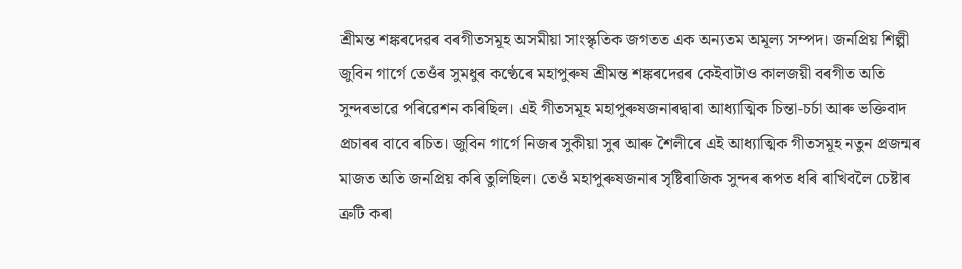শ্রীমন্ত শঙ্কৰদেৱৰ বৰগীতসমূহ অসমীয়া সাংস্কৃতিক জগতত এক অন্যতম অমূল্য সম্পদ। জনপ্রিয় শিল্পী জুবিন গাৰ্গে তেওঁৰ সুমধুৰ কণ্ঠেৰে মহাপুৰুষ শ্ৰীমন্ত শঙ্কৰদেৱৰ কেইবাটাও কালজয়ী বৰগীত অতি সুন্দৰভাৱে পৰিৱেশন কৰিছিল। এই গীতসমূহ মহাপুৰুষজনাৰদ্বাৰা আধ্যাত্মিক চিন্তা-চৰ্চা আৰু ভক্তিবাদ প্ৰচাৰৰ বাবে ৰচিত। জুবিন গাৰ্গে নিজৰ সুকীয়া সুৰ আৰু শৈলীৰে এই আধ্যাত্মিক গীতসমূহ নতুন প্রজন্মৰ মাজত অতি জনপ্রিয় কৰি তুলিছিল। তেওঁ মহাপুৰুষজনাৰ সৃষ্টিৰাজিক সুন্দৰ ৰূপত ধৰি ৰাখিবলৈ চেষ্টাৰ ত্রুটি কৰা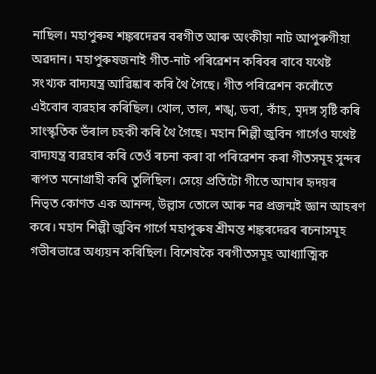নাছিল। মহাপুৰুষ শঙ্কৰদেৱৰ বৰগীত আৰু অংকীয়া নাট আপুৰুগীয়া অৱদান। মহাপুৰুষজনাই গীত-নাট পৰিৱেশন কৰিবৰ বাবে যথেষ্ট সংখ্যক বাদ্যযন্ত্র আৱিষ্কাৰ কৰি থৈ গৈছে। গীত পৰিৱেশন কৰোঁতে এইবোৰ ব্যৱহাৰ কৰিছিল। খোল, তাল, শঙ্খ, ডবা, কাঁহ, মৃদঙ্গ সৃষ্টি কৰি সাংস্কৃতিক ভঁৰাল চহকী কৰি থৈ গৈছে। মহান শিল্পী জুবিন গার্গেও যথেষ্ট বাদ্যযন্ত্র ব্যৱহাৰ কৰি তেওঁ ৰচনা কৰা বা পৰিৱেশন কৰা গীতসমূহ সুন্দৰ ৰূপত মনোগ্ৰাহী কৰি তুলিছিল। সেয়ে প্রতিটো গীতে আমাৰ হৃদয়ৰ নিভৃত কোণত এক আনন্দ, উল্লাস তোলে আৰু নৱ প্ৰজন্মই জ্ঞান আহৰণ কৰে। মহান শিল্পী জুবিন গার্গে মহাপুৰুষ শ্রীমন্ত শঙ্কৰদেৱৰ ৰচনাসমূহ গভীৰভাৱে অধ্যয়ন কৰিছিল। বিশেষকৈ বৰগীতসমূহ আধ্যাত্মিক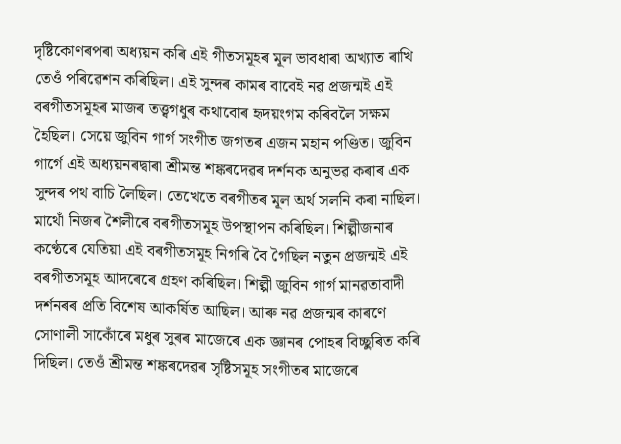দৃষ্টিকোণৰপৰা অধ্যয়ন কৰি এই গীতসমূহৰ মূল ভাবধাৰা অখ্যাত ৰাখি তেওঁ পৰিৱেশন কৰিছিল। এই সুন্দৰ কামৰ বাবেই নৱ প্ৰজন্মই এই বৰগীতসমূহৰ মাজৰ তত্ত্বগধুৰ কথাবোৰ হৃদয়ংগম কৰিবলৈ সক্ষম হৈছিল। সেয়ে জুবিন গাৰ্গ সংগীত জগতৰ এজন মহান পণ্ডিত। জুবিন গার্গে এই অধ্যয়নৰদ্বাৰা শ্ৰীমন্ত শঙ্কৰদেৱৰ দৰ্শনক অনুভৱ কৰাৰ এক সুন্দৰ পথ বাচি লৈছিল। তেখেতে বৰগীতৰ মূল অর্থ সলনি কৰা নাছিল। মাথোঁ নিজৰ শৈলীৰে বৰগীতসমূহ উপস্থাপন কৰিছিল। শিল্পীজনাৰ কণ্ঠেৰে যেতিয়া এই বৰগীতসমূহ নিগৰি বৈ গৈছিল নতুন প্রজন্মই এই বৰগীতসমূহ আদৰেৰে গ্ৰহণ কৰিছিল। শিল্পী জুবিন গাৰ্গ মানৱতাবাদী দৰ্শনৰৰ প্ৰতি বিশেষ আকৰ্ষিত আছিল। আৰু নৱ প্ৰজন্মৰ কাৰণে সোণালী সাকোঁৰে মধুৰ সুৰৰ মাজেৰে এক জ্ঞানৰ পোহৰ বিচ্ছুৰিত কৰি দিছিল। তেওঁ শ্ৰীমন্ত শঙ্কৰদেৱৰ সৃষ্টিসমূহ সংগীতৰ মাজেৰে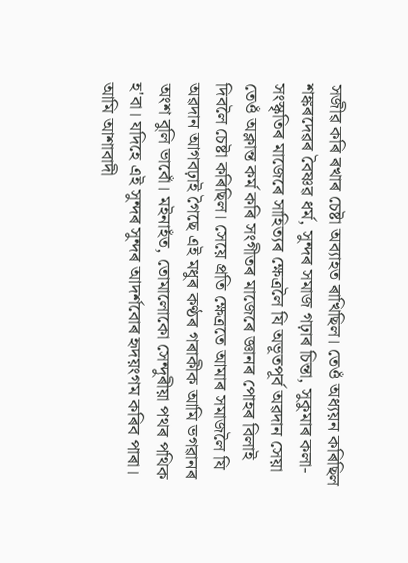সজীৱ কৰি ৰখাৰ চেষ্টা অব্যাহত ৰাখিছিল। তেওঁ অধ্যয়ন কৰিছিল শঙ্কৰদেৱৰ বৈষ্ণৱ ধৰ্ম, সুন্দৰ সমাজ গঢ়াৰ চিন্তা, সুকুমাৰ কলা-সংস্কৃতিৰ মাজেৰে সাহিত্যৰ ক্ষেত্ৰলৈ যি অভূতপূর্ব অৱদান সেয়া তেওঁ অক্লান্ত কৰ্ম কৰি সংগীতৰ মাজেৰে জ্ঞানৰ পোহৰ বিলাই দিবলৈ চেষ্টা কৰিছিল। সেয়ে প্রতি ক্ষেত্ৰতে আমাৰ সমাজলৈ যি অৱদান আগবঢ়াই গৈছে এই মধুৰ কণ্ঠৰ গৰাকীক আমি ভগৱানৰ অংশ বুলি ভাবোঁ। মইনাহঁত, তোমালোকো সেন্দুৰীয়া পথৰ পথিক হ'বা। যদিহে এই সুন্দৰ সুন্দৰ আদৰ্শবোৰ হৃদয়ংগম কৰিব পাৰা। আমি আশাবাদী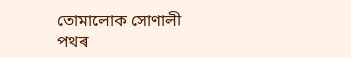তোমালোক সোণালী পথৰ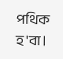পথিক হ'বা।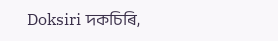Doksiri দকচিৰি,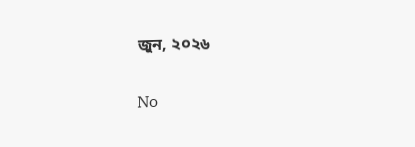জুন, ২০২৬


No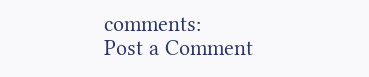comments:
Post a Comment